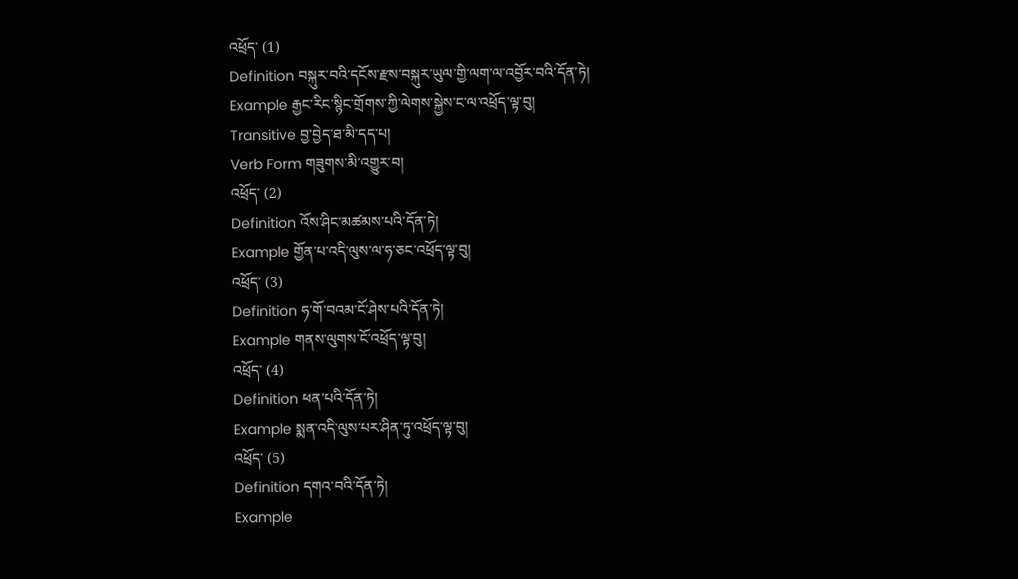འཕྲོད་ (1)
Definition བསྐུར་བའི་དངོས་རྫས་བསྐུར་ཡུལ་གྱི་ལག་ལ་འབྱོར་བའི་དོན་ཏེ།
Example རྒྱང་རིང་སྙིང་གྲོགས་ཀྱི་ལེགས་སྐྱེས་ང་ལ་འཕྲོད་ལྟ་བུ།
Transitive བྱ་བྱེད་ཐ་མི་དད་པ།
Verb Form གཟུགས་མི་འགྱུར་བ།
འཕྲོད་ (2)
Definition འོས་ཤིང་མཚམས་པའི་དོན་ཏེ།
Example གྱོན་པ་འདི་ལུས་ལ་ཧ་ཅང་འཕྲོད་ལྟ་བུ།
འཕྲོད་ (3)
Definition ཧ་གོ་བའམ་ངོ་ཤེས་པའི་དོན་ཏེ།
Example གནས་ལུགས་ངོ་འཕྲོད་ལྟ་བུ།
འཕྲོད་ (4)
Definition ཕན་པའི་དོན་ཏེ།
Example སྨན་འདི་ལུས་པར་ཤིན་ཏུ་འཕྲོད་ལྟ་བུ།
འཕྲོད་ (5)
Definition དགའ་བའི་དོན་ཏེ།
Example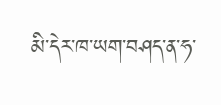མི་དེར་ཁ་ཡག་བཤད་ན་ཧ་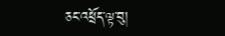ཅང་འཕྲོད་ལྟ་བུ།